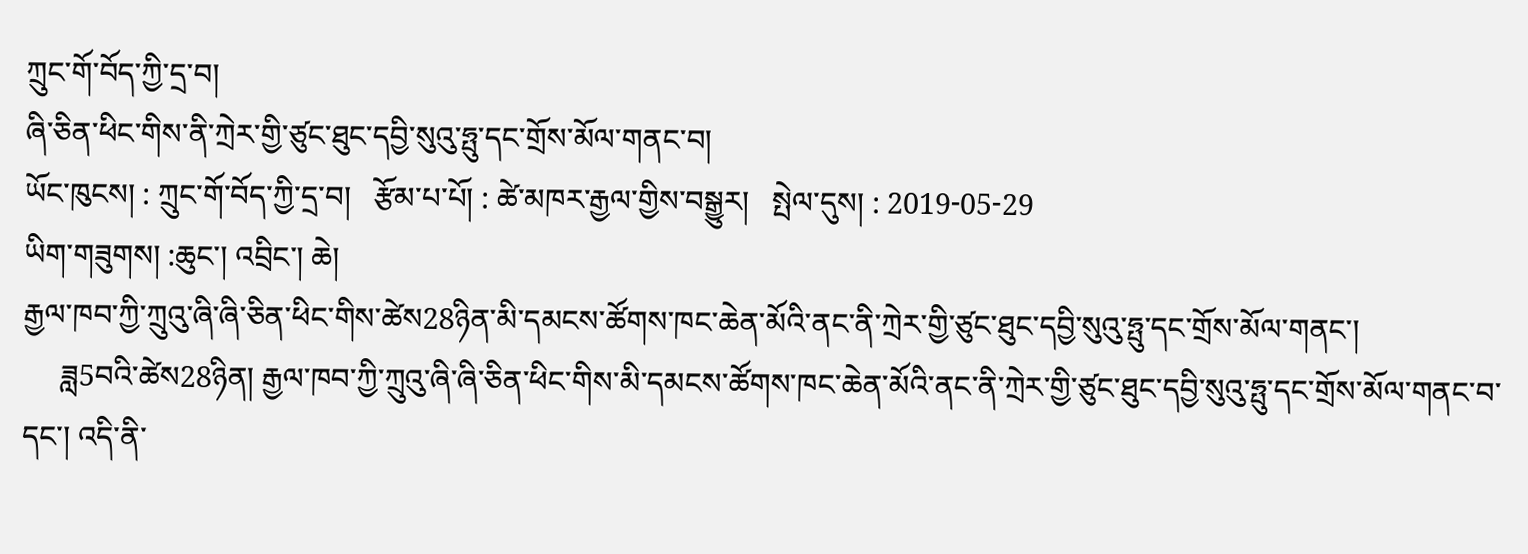ཀྲུང་གོ་བོད་ཀྱི་དྲ་བ།
ཞི་ཅིན་ཕིང་གིས་ནི་ཀྲེར་གྱི་ཙུང་ཐུང་དབྱི་སུའུ་ཧྤུ་དང་གྲོས་མོལ་གནང་བ།
ཡོང་ཁུངས། : ཀྲུང་གོ་བོད་ཀྱི་དྲ་བ།   རྩོམ་པ་པོ། : ཚེ་མཁར་རྒྱལ་གྱིས་བསྒྱུར།   སྤེལ་དུས། : 2019-05-29
ཡིག་གཟུགས། :ཆུང་། འབྲིང་། ཆེ།
རྒྱལ་ཁབ་ཀྱི་ཀྲུའུ་ཞི་ཞི་ཅིན་ཕིང་གིས་ཚེས28ཉིན་མི་དམངས་ཚོགས་ཁང་ཆེན་མོའི་ནང་ནི་ཀྲེར་གྱི་ཙུང་ཐུང་དབྱི་སུའུ་ཧྤུ་དང་གྲོས་མོལ་གནང་།
     ཟླ5བའི་ཚེས28ཉིན། རྒྱལ་ཁབ་ཀྱི་ཀྲུའུ་ཞི་ཞི་ཅིན་ཕིང་གིས་མི་དམངས་ཚོགས་ཁང་ཆེན་མོའི་ནང་ནི་ཀྲེར་གྱི་ཙུང་ཐུང་དབྱི་སུའུ་ཧྤུ་དང་གྲོས་མོལ་གནང་བ་དང་། འདི་ནི་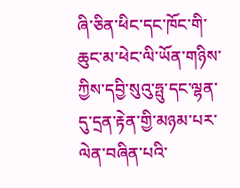ཞི་ཅིན་ཕིང་དང་ཁོང་གི་ཆུང་མ་ཕེང་ལི་ཡོན་གཉིས་ཀྱིས་དབྱི་སུའུ་ཧྤུ་དང་ལྷན་དུ་དྲན་རྟེན་གྱི་མཉམ་པར་ལེན་བཞིན་པའི་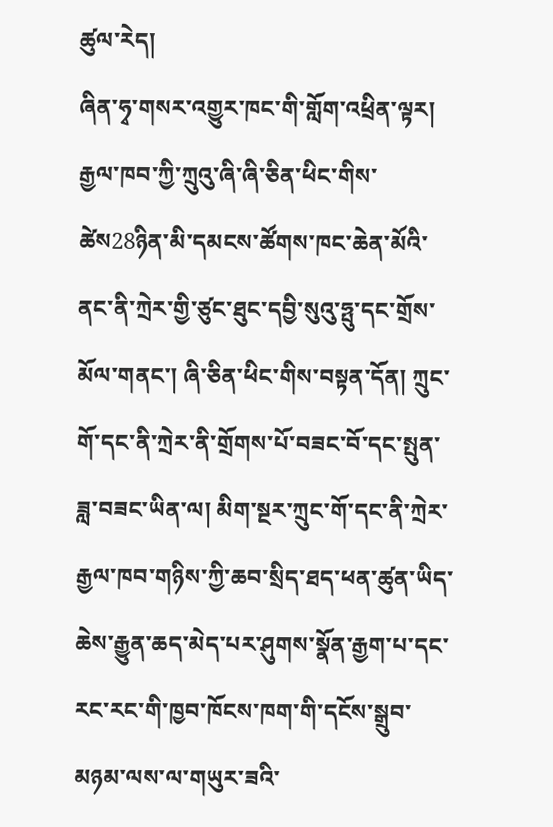ཚུལ་རེད།
ཞིན་ཧྭ་གསར་འགྱུར་ཁང་གི་གློག་འཕྲིན་ལྟར། རྒྱལ་ཁབ་ཀྱི་ཀྲུའུ་ཞི་ཞི་ཅིན་ཕིང་གིས་ཚེས28ཉིན་མི་དམངས་ཚོགས་ཁང་ཆེན་མོའི་ནང་ནི་ཀྲེར་གྱི་ཙུང་ཐུང་དབྱི་སུའུ་ཧྤུ་དང་གྲོས་མོལ་གནང་། ཞི་ཅིན་ཕིང་གིས་བསྟན་དོན། ཀྲུང་གོ་དང་ནི་ཀྲེར་ནི་གྲོགས་པོ་བཟང་བོ་དང་སྤུན་ཟླ་བཟང་ཡིན་ལ། མིག་སྔར་ཀྲུང་གོ་དང་ནི་ཀྲེར་རྒྱལ་ཁབ་གཉིས་ཀྱི་ཆབ་སྲིད་ཐད་ཕན་ཚུན་ཡིད་ཆེས་རྒྱུན་ཆད་མེད་པར་ཤུགས་སྣོན་རྒྱག་པ་དང་རང་རང་གི་ཁྱབ་ཁོངས་ཁག་གི་དངོས་སྒྲུབ་མཉམ་ལས་ལ་གཡུར་ཟའི་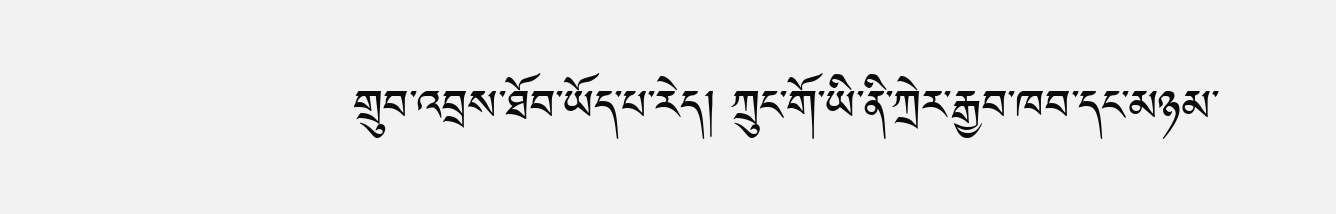གྲུབ་འབྲས་ཐོབ་ཡོད་པ་རེད། ཀྲུང་གོ་ཡི་ནི་ཀྲེར་རྒྱབ་ཁབ་དང་མཉམ་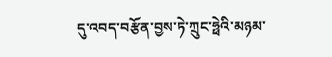དུ་འབད་བརྩོན་བྱས་ཏེ་ཀྲུང་ཧྥེའི་མཉམ་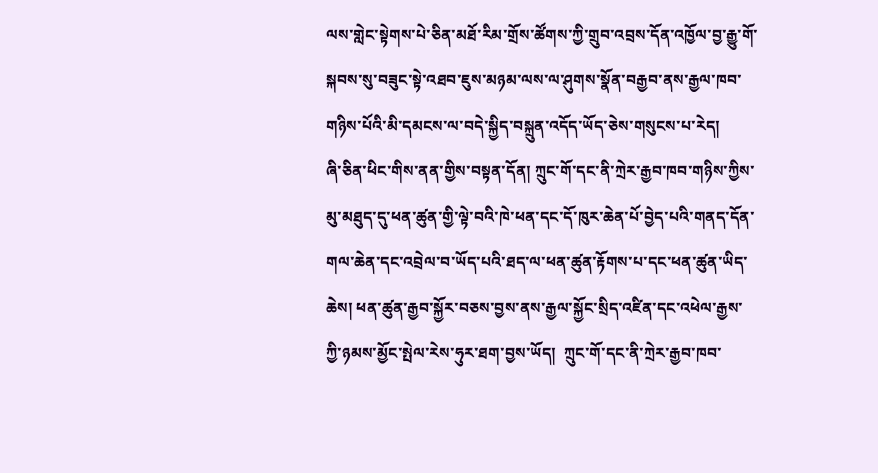ལས་གླེང་སྟེགས་པེ་ཅིན་མཐོ་རིམ་གྲོས་ཚོགས་ཀྱི་གྲུབ་འབྲས་དོན་འཁྱོལ་བྱ་རྒྱུ་གོ་སྐབས་སུ་བཟུང་སྟེ་འཐབ་ཇུས་མཉམ་ལས་ལ་ཤུགས་སྣོན་བརྒྱབ་ནས་རྒྱལ་ཁབ་གཉིས་པོའི་མི་དམངས་ལ་བདེ་སྐྱིད་བསྐྲུན་འདོད་ཡོད་ཅེས་གསུངས་པ་རེད།
ཞི་ཅིན་ཕིང་གིས་ནན་གྱིས་བསྟན་དོན། ཀྲུང་གོ་དང་ནི་ཀྲེར་རྒྱབ་ཁབ་གཉིས་ཀྱིས་མུ་མཐུད་དུ་ཕན་ཚུན་གྱི་ལྟེ་བའི་ཁེ་ཕན་དང་དོ་ཁུར་ཆེན་པོ་བྱེད་པའི་གནད་དོན་གལ་ཆེན་དང་འབྲེལ་བ་ཡོད་པའི་ཐད་ལ་ཕན་ཚུན་རྟོགས་པ་དང་ཕན་ཚུན་ཡིད་ཆེས། ཕན་ཚུན་རྒྱབ་སྐྱོར་བཅས་བྱས་ནས་རྒྱལ་སྐྱོང་སྲིད་འཛིན་དང་འཕེལ་རྒྱས་ཀྱི་ཉམས་མྱོང་སྤེལ་རེས་ཧུར་ཐག་བྱས་ཡོད།  ཀྲུང་གོ་དང་ནི་ཀྲེར་རྒྱབ་ཁབ་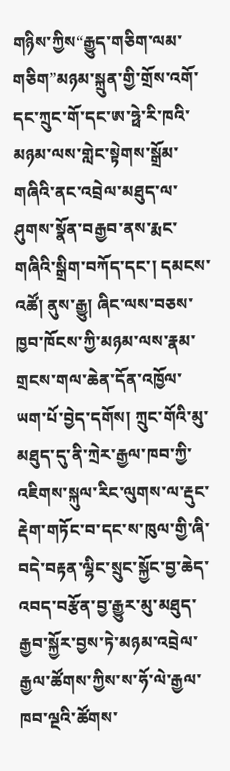གཉིས་ཀྱིས“རྒྱུད་གཅིག་ལམ་གཅིག”མཉམ་སྐྲུན་གྱི་གྲོས་འགོ་དང་ཀྲུང་གོ་དང་ཨ་ཧྥེ་རི་ཁའི་མཉམ་ལས་གླེང་སྟེགས་སྒྲོམ་གཞིའི་ནང་འབྲེལ་མཐུད་ལ་ཤུགས་སྣོན་བརྒྱབ་ནས་རྨང་གཞིའི་སྒྲིག་བཀོད་དང་། དམངས་འཚོ། ནུས་རྒྱུ། ཞིང་ལས་བཅས་ཁྱབ་ཁོངས་ཀྱི་མཉམ་ལས་རྣམ་གྲངས་གལ་ཆེན་དོན་འཁྱོལ་ཡག་པོ་བྱེད་དགོས། ཀྲུང་གོའི་མུ་མཐུད་དུ་ནི་ཀྲེར་རྒྱལ་ཁབ་ཀྱི་འཇིགས་སྐུལ་རིང་ལུགས་ལ་རྡུང་རྡེག་གཏོང་བ་དང་ས་ཁུལ་གྱི་ཞི་བདེ་བརྟན་ལྷིང་སྲུང་སྐྱོང་བྱ་ཆེད་འབད་བརྩོན་བྱ་རྒྱུར་མུ་མཐུད་རྒྱབ་སྐྱོར་བྱས་ཏེ་མཉམ་འབྲེལ་རྒྱལ་ཚོགས་ཀྱིས་ས་ཧོ་ལེ་རྒྱལ་ཁབ་ལྔའི་ཚོགས་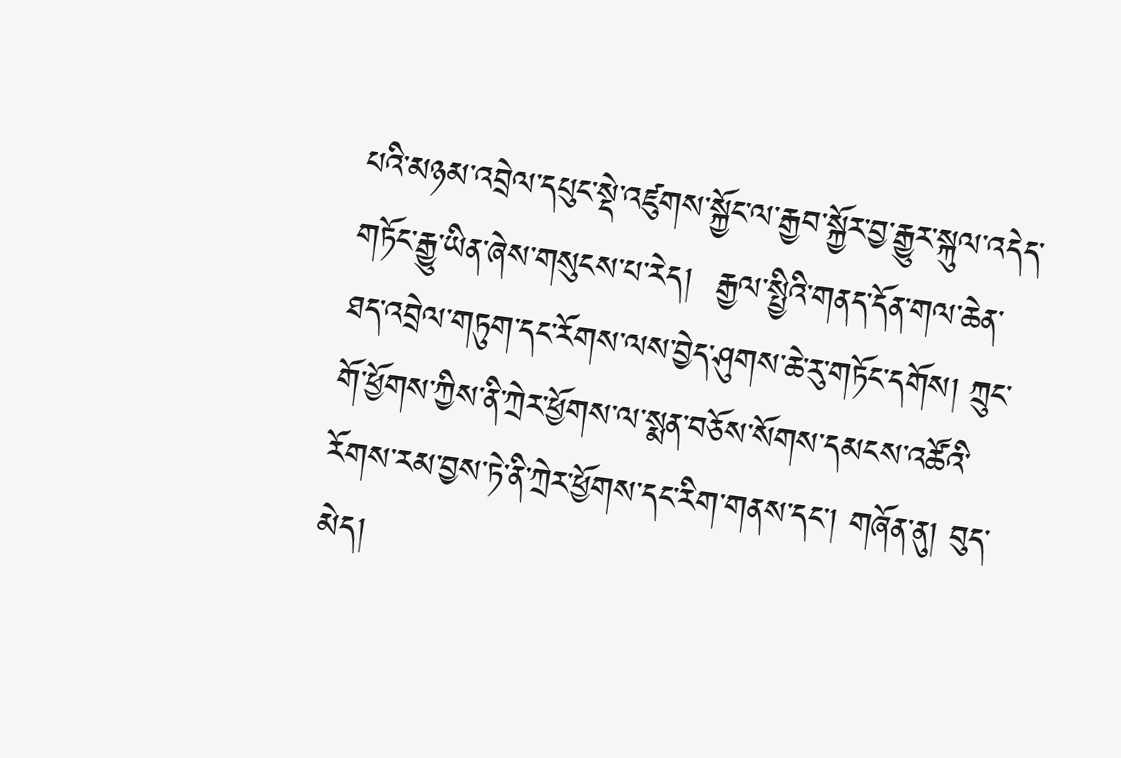པའི་མཉམ་འབྲེལ་དཔུང་སྡེ་འཛུགས་སྐྱོང་ལ་རྒྱབ་སྐྱོར་བྱ་རྒྱུར་སྐུལ་འདེད་གཏོང་རྒྱུ་ཡིན་ཞེས་གསུངས་པ་རེད།  རྒྱལ་སྤྱིའི་གནད་དོན་གལ་ཆེན་ཐད་འབྲེལ་གཏུག་དང་རོགས་ལས་བྱེད་ཤུགས་ཆེ་རུ་གཏོང་དགོས། ཀྲུང་གོ་ཕྱོགས་ཀྱིས་ནི་ཀྲེར་ཕྱོགས་ལ་སྨན་བཅོས་སོགས་དམངས་འཚོའི་རོགས་རམ་བྱས་ཏེ་ནི་ཀྲེར་ཕྱོགས་དང་རིག་གནས་དང་། གཞོན་ནུ། བུད་མེད།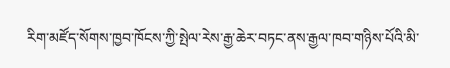རིག་མཛོད་སོགས་ཁྱབ་ཁོངས་ཀྱི་སྤེལ་རེས་རྒྱ་ཆེར་བཏང་ནས་རྒྱལ་ཁབ་གཉིས་པོའི་མི་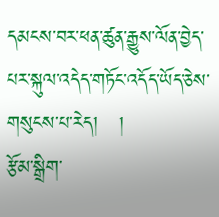དམངས་བར་ཕན་ཚུན་རྒྱུས་ལོན་བྱེད་པར་སྐུལ་འདེད་གཏོང་འདོད་ཡོད་ཅེས་གསུངས་པ་རེད།   །
རྩོམ་སྒྲིག་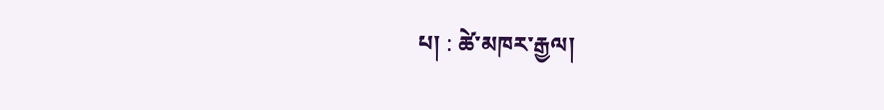པ། : ཚེ་མཁར་རྒྱལ།